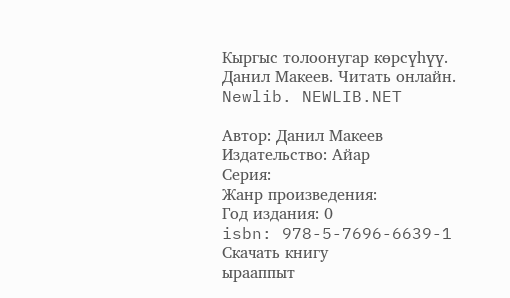Кыргыс толоонугар көрсүһүү. Данил Макеев. Читать онлайн. Newlib. NEWLIB.NET

Автор: Данил Макеев
Издательство: Айар
Серия:
Жанр произведения:
Год издания: 0
isbn: 978-5-7696-6639-1
Скачать книгу
ырааппыт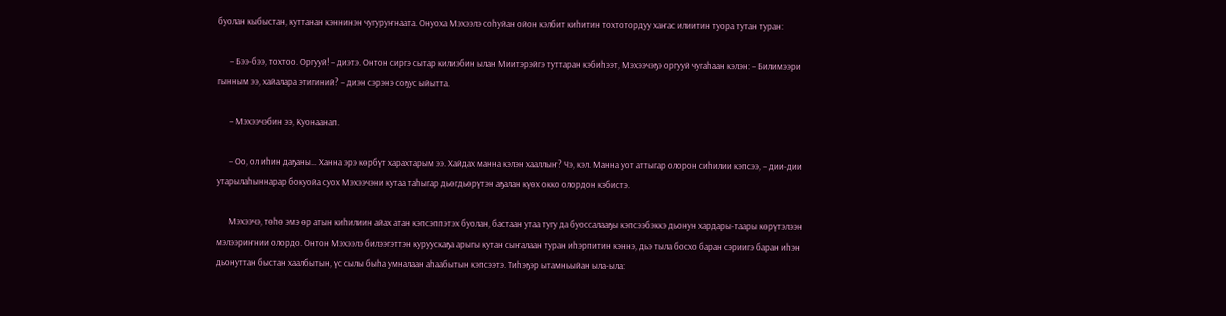буолан кыбыстан, куттанан кэннинэн чугуруҥнаата. Онуоха Мэхээлэ соһуйан ойон кэлбит киһитин тохтотордуу хаҥас илиитин туора тутан туран:

      – Бээ-бээ, тохтоо. Оргууй! – диэтэ. Онтон сиргэ сытар килиэбин ылан Миитэрэйгэ туттаран кэбиһээт, Мэхээчэҕэ оргууй чугаһаан кэлэн: – Билимээри гынным ээ, хайалара этигиний? – диэн сэрэнэ соҕус ыйытта.

      – Мэхээчэбин ээ, Куонаанап.

      – Оо, ол иһин даҕаны… Ханна эрэ көрбүт харахтарым ээ. Хайдах манна кэлэн хааллыҥ? Чэ, кэл. Манна уот аттыгар олорон сиһилии кэпсээ, – дии-дии утарылаһыннарар бокуойа суох Мэхээчэни кутаа таһыгар дьөгдьөрүтэн аҕалан күөх окко олордон кэбистэ.

      Мэхээчэ, төһө эмэ өр атын киһилиин айах атан кэпсэппэтэх буолан, бастаан утаа тугу да буоссалааҕы кэпсээбэккэ дьонун хардары-таары көрүтэлээн мэлээриҥнии олордо. Онтон Мэхээлэ билээгэттэн куруускаҕа арыгы кутан сыҥалаан туран иһэрпитин кэннэ, дьэ тыла босхо баран сэриигэ баран иһэн дьонуттан быстан хаалбытын, үс сылы быһа умналаан аһаабытын кэпсээтэ. Тиһэҕэр ытамньыйан ыла-ыла: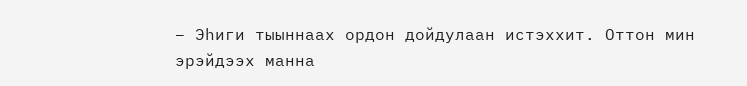– Эһиги тыыннаах ордон дойдулаан истэххит. Оттон мин эрэйдээх манна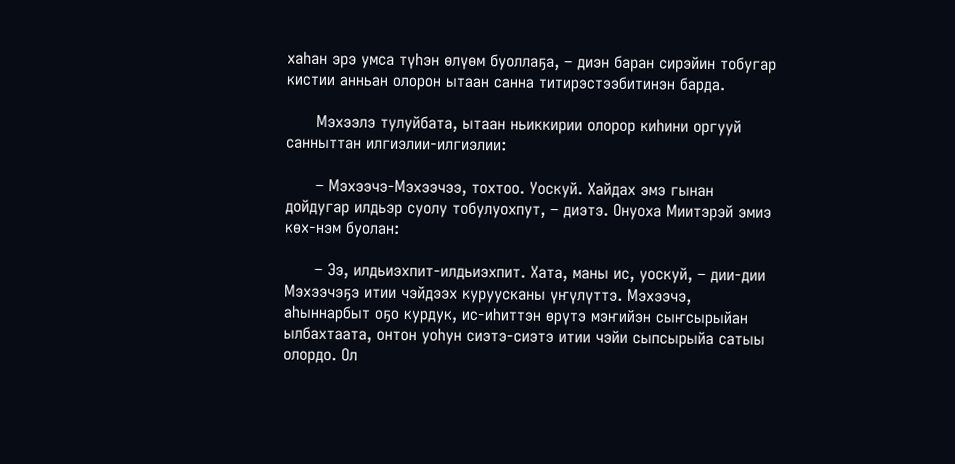хаһан эрэ умса түһэн өлүөм буоллаҕа, – диэн баран сирэйин тобугар кистии анньан олорон ытаан санна титирэстээбитинэн барда.

      Мэхээлэ тулуйбата, ытаан ньиккирии олорор киһини оргууй санныттан илгиэлии-илгиэлии:

      – Мэхээчэ-Мэхээчээ, тохтоо. Уоскуй. Хайдах эмэ гынан дойдугар илдьэр суолу тобулуохпут, – диэтэ. Онуоха Миитэрэй эмиэ көх-нэм буолан:

      – Ээ, илдьиэхпит-илдьиэхпит. Хата, маны ис, уоскуй, – дии-дии Мэхээчэҕэ итии чэйдээх куруусканы үҥүлүттэ. Мэхээчэ, аһыннарбыт оҕо курдук, ис-иһиттэн өрүтэ мэҥийэн сыҥсырыйан ылбахтаата, онтон уоһун сиэтэ-сиэтэ итии чэйи сыпсырыйа сатыы олордо. Ол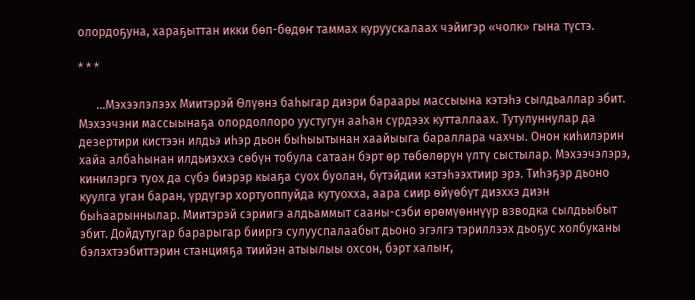олордоҕуна, хараҕыттан икки бөп-бөдөҥ таммах куруускалаах чэйигэр «чолк» гына түстэ.

* * *

      …Мэхээлэлээх Миитэрэй Өлүөнэ баһыгар диэри бараары массыына кэтэһэ сылдьаллар эбит. Мэхээчэни массыынаҕа олордоллоро уустугун ааһан сүрдээх кутталлаах. Тутулуннулар да дезертири кистээн илдьэ иһэр дьон быһыытынан хаайыыга бараллара чахчы. Онон киһилэрин хайа албаһынан илдьиэххэ сөбүн тобула сатаан бэрт өр төбөлөрүн үлтү сыстылар. Мэхээчэлэрэ, кинилэргэ туох да сүбэ биэрэр кыаҕа суох буолан, бүтэйдии кэтэһээхтиир эрэ. Тиһэҕэр дьоно куулга уган баран, үрдүгэр хортуоппуйда кутуохха, аара сиир өйүөбүт диэххэ диэн быһаарыннылар. Миитэрэй сэриигэ алдьаммыт сааны-сэби өрөмүөннүүр взводка сылдьыбыт эбит. Дойдутугар барарыгар бииргэ сулууспалаабыт дьоно эгэлгэ тэриллээх дьоҕус холбуканы бэлэхтээбиттэрин станцияҕа тиийэн атыылыы охсон, бэрт халыҥ,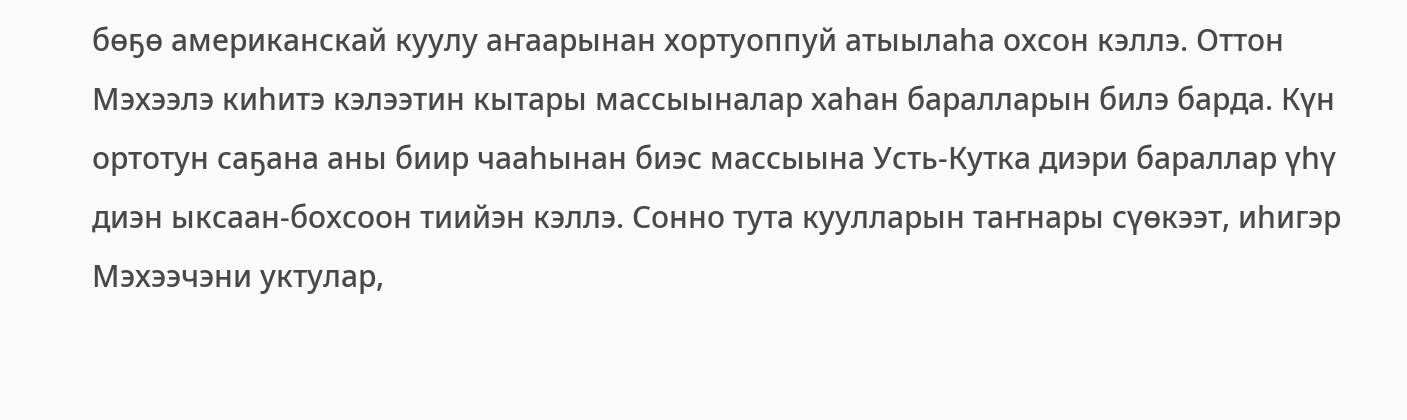бөҕө американскай куулу аҥаарынан хортуоппуй атыылаһа охсон кэллэ. Оттон Мэхээлэ киһитэ кэлээтин кытары массыыналар хаһан баралларын билэ барда. Күн ортотун саҕана аны биир чааһынан биэс массыына Усть-Кутка диэри бараллар үһү диэн ыксаан-бохсоон тиийэн кэллэ. Сонно тута куулларын таҥнары сүөкээт, иһигэр Мэхээчэни уктулар,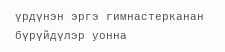үрдүнэн эргэ гимнастерканан бүрүйдүлэр уонна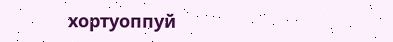хортуоппуй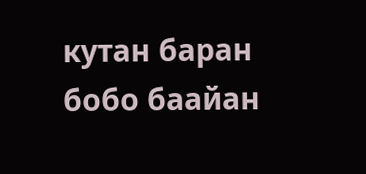кутан баран бобо баайан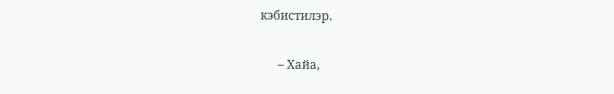кэбистилэр.

      – Хайа,